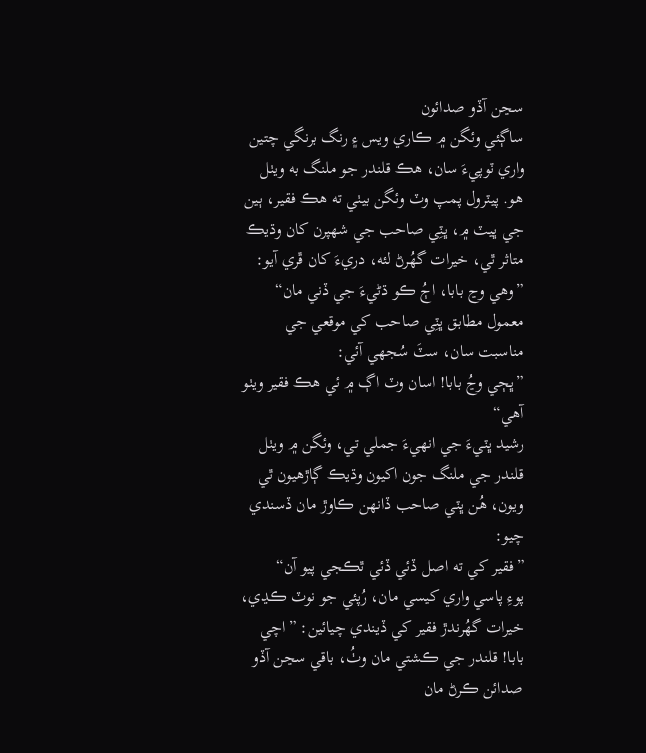سڃن آڏو صدائون
ساڳئي وئگن ۾ ڪاري ويس ۽ رنگ برنگي چتين واري ٽوپيءَ سان، هڪ قلندر جو ملنگ به ويٺل هو. پيٽرول پمپ وٽ وئگن بيٺي ته هڪ فقير، ٻين جي ڀيٽ ۾، ڀٽِي صاحب جي شهپرن کان وڌيڪ متاثر ٿي، خيرات گھُرڻ لئه، دريءَ کان ڦري آيو:
”وهي وڃ بابا، اڄُ ڪو ڌڻيءَ جي ڏني مان“
معمول مطابق ڀٽِي صاحب کي موقعي جي مناسبت سان، سٽَ سُجھي آئي:
”ڀڄي وڃُ بابا! اسان وٽ اڳ ۾ ئي هڪ فقير ويٺو آهي“
رشيد ڀٽيءَ جي انهيءَ جملي تي، وئگن ۾ ويٺل قلندر جي ملنگ جون اکيون وڌيڪ ڳاڙهيون ٿي ويون، هُن ڀٽي صاحب ڏانهن ڪاوڙ مان ڏسندي چيو:
”فقير کي ته اصل ڏئي ڏئي ٿڪجي پيو آن“
پوءِ پاسي واري کيسي مان، رُپئي جو نوٽ ڪڍي، خيرات گھُرندڙ فقير کي ڏيندي چيائين: ”اچي بابا! قلندر جي ڪشتي مان وٺُ، باقي سڃن آڏو صدائن ڪرڻ مان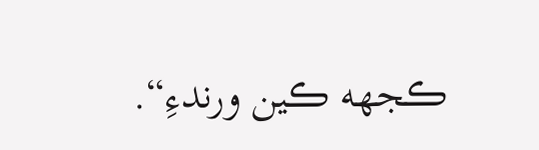ڪجهه ڪين ورندءِ“.